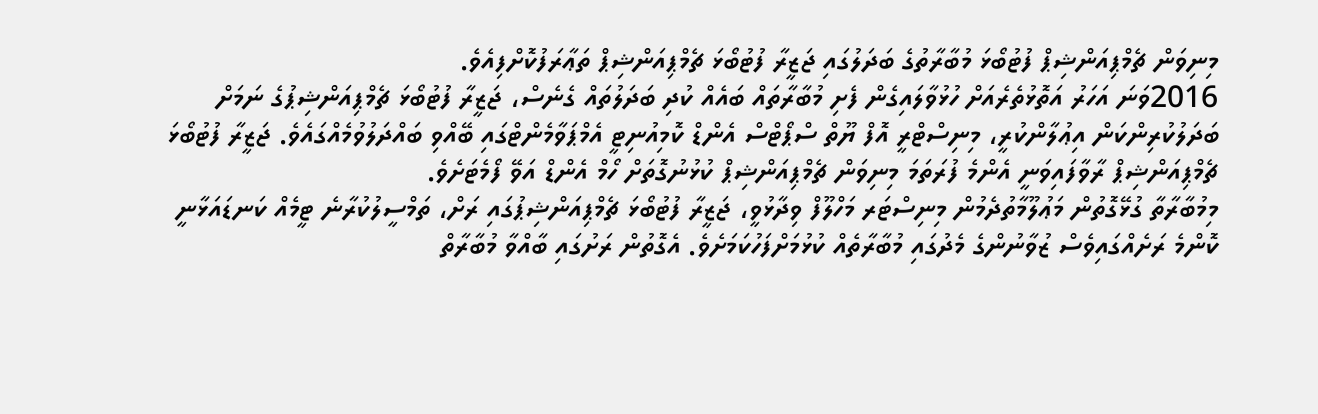މިނިވަން ޗެމްޕިއަންޝިޕް ފުޓުބޯޅަ މުބާރާތުގެ ބަދަލުގައި ޖަޒީރާ ފުޓުބޯޅަ ޗެމްޕިއަންޝިޕް ތަޢާރަފުކޮށްފިއެވެ.
2016ވަނަ އަހަރު އަތޮޅުތެރެއަށް ހުޅުވާލައިގެން ފެށި މުބާރާތައް ބައެއް ކުދި ބަދަލުތައް ގެނެސް، ޖަޒީރާ ފުޓުބޯޅަ ޗެމްޕިއަންޝިޕުގެ ނަމަށް ބަދަލުކުރިންކަން އިޢުލާންކުރީ، މިނިސްޓްރީ އޮފް ޔޫތް ސްޕޯޓްސް އެންޑް ކޮމިއުނިޓީ އެމްޕަވާމެންޓްގައި ބޭއްވި ބައްދަލުވުމެއްގައެވެ. ޖަޒީރާ ފުޓުބޯޅަ ޗެމްޕިއަންޝިޕް ރާވާފައިވަނީ އެންމެ ފުރަތަމަ މިނިވަން ޗެމްޕިއަންޝިޕް ކުޅުނުގޮތަށް ހޯމް އެންޑް އަވޭ ފޯމެޓަށެވެ.
މިމުބާރާތާ ގުޅޭގޮތުން މަޢުލޫމާތުދެމުން މިނިސްޓަރ މަހްލޫފް ވިދާޅުވީ، ޖަޒީރާ ފުޓުބޯޅަ ޗެމްޕިއަންޝިޕުގައި ރަށް، ތަމްސީލުކުރާނެ ޓީމެއް ކަނޑައަޅާނީ ކޮންމެ ރަށެއްގައިވެސް ޒުވާނުންގެ މެދުގައި މުބާރާތެއް ކުޅުމަށްފަހުކަމަށެވެ. އެގޮތުން ރަށުގައި ބާއްވާ މުބާރާތް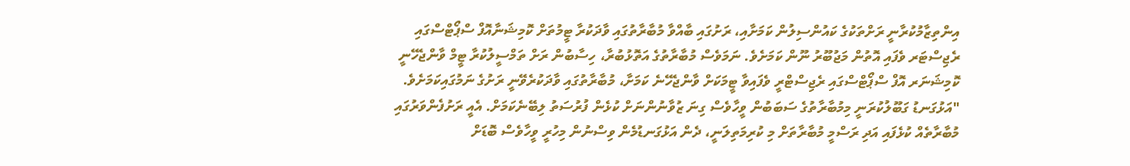އިންތިޒާމުކުރާނީ ރަށްތަކުގެ ކައުންސިލުން ކަމަށާއި، ރަށުގައި ބާއްވާ މުބާރާތުގައި ވާދަކުރާ ޓީމުތަށް ކޮމިޝަނާއޮފް ސްޕޯޓްސްގައި ރެޖިސްޓަރ ވެފައި އޮތުން މަޖުބޫރު ނޫން ކަމަށެވެ. ނަމަވެސް މުބާރާތުގެ އަތޮޅުބުރާ، ހިސާބުން ރަށް ތަމްސީލުކުރާ ޓީމް ވާންޖެހޭނީ ކޮމިޝަނަރ އޮފް ސްޕޯޓްސްގައި ރެޖިސްޓްރީ ވެފައިވާ ޓީމަކަށް ވާންޖެހޭނެ ކަމަށާ، މުބާރާތުގައި ވާދަކުރެވޭނީ ރަށުގެ ނަމުގައިކަމަށެވެ.
"އަޅުގަނޑު ގަބޫލުކުރަނީ މިމުބާރާތުގެ ސަބަބުން ވީހާވެސް ގިނަ ޒުވާނުންނަށް ކުޅެން ފުރުސަތު ލިބޭނެކަމަށް. އެއީ ރަށުފެންވަރުގައި މުބާރާތެއް ކުޅެފައި އަދި ރަސްމީ މުބާރާތަށް މި ކުރިމަތިލަނީ، ދެން އަޅުގަނޑުމެން ވިސްނުން މިހުރީ ވީހާވެސް ބޮޑަށް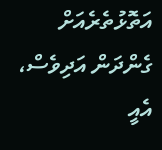އަތޮޅުތެރެއަށް ގެންދަން އަދިވެސް، އެއީ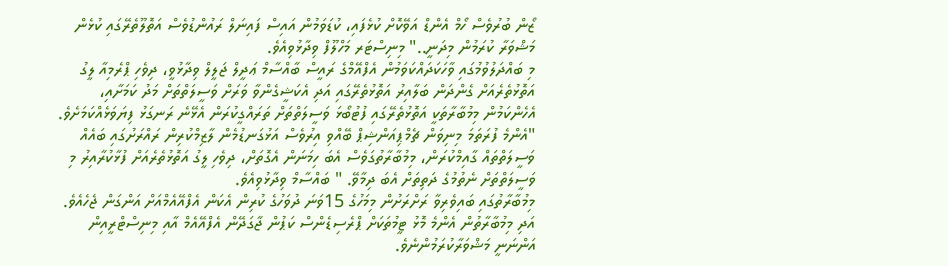ޒޯން ބުރުވެސް ހޯމް އެންޑް އަވޭކޮށް ކުޅެފައި، ކުޑަވަމުން އައިސް ފައިނަލް ރައުންޑުވެސް އަތޮލޫތެރޭގައި ކުޅެން މަޝްވަރާ ކުރަމުން މިދަނީ.." މިނިސްޓަރ މަހްލޫފް ވިދާޅުވިއެވެ.
މި ބައްދަލުވުމުގައި ވާހަކަދައްކަވަމުން އެފްއޭމްގެ ރައީސް ބާއްސާމް ޢަދީލް ޖަލީލް ވިދާޅުވީ، ދިވެހި ޕްރެމިއާ ލީގު އަތޮޅުތެރެއަށް ގެންދަން ބަލާއިރު އަތޮޅުތެރޭގައި އަދި އެކަޝީގެންވާ ވަރަށް ވަސީލަތްތަށް މަދު ކަމަށާއި، އެހެންކަމުން މިމުބާރާތަކީ އަތޮޅުތެރޭގައި ފުޓުބޯޅަ ވަސީލަތްތަށް ތަރައްގީކުރަން އެޅޭނެ ރަނގަޅު ފިޔަވަޅެއްކަމަށެވެ.
"އެންމެ ފުރަތަމަ މިނިވަން ޗެމްޕިއަންޝިޕް ބޭއްވި އިރުވެސް އަޅުގަނޑުމެން ލާޒިމްކުރިން ރައްރަށުގައި ބައެއް ވަސީލަތްތައް ގާއިމްކުރަން، މިމުބާރާތުގަވެސް އެބަ ހިމަނަން އެގޮތަށް، ދިވެހި ލީގު އަތޮޅުތެރެއަށް ފުޅާކުރާއިރު މި ވަސީލަތްތަށް ނެތުމުގެ ދަތިތަށް އެބަ ދިމާވޭ. " ބައްސާމް ވިދާޅުވިއެވެ.
މިމުބާރާތުގައި ބައިވެރިވާ ރަށްރަށުން މިމަހުގެ 15ވަނަ ދުވަހުގެ ކުރިން އެކަން އެފްއޭއެމްއަށް އަންގަން ޖެހެއެވެ. އަދި މިމުބާރާތުން އެންމެ މޮޅު ޓީމުތަކަށް ޕްރެސިޑެންސް ކަޕުން ޖާގަދޭން އެފްއޭއެމް އާއި މިނިސްޓްރީއިން އަންނަނީ މަޝްވަރާކުރަމުންނެވެ.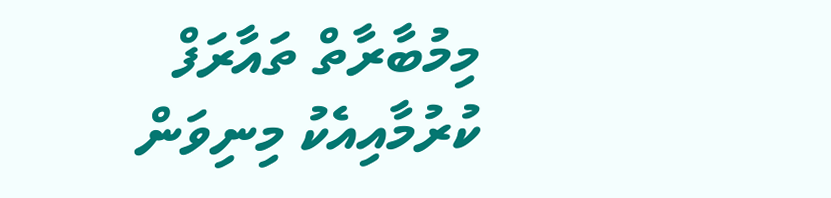މިމުބާރާތް ތައާރަފް ކުރުމާއިއެކު މިނިވަން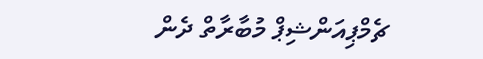ޗެމްޕިއަންޝިޕް މުބާރާތް ދެން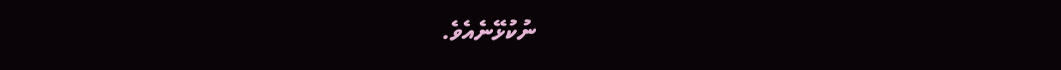ނުކުޅޭނެއެވެ.